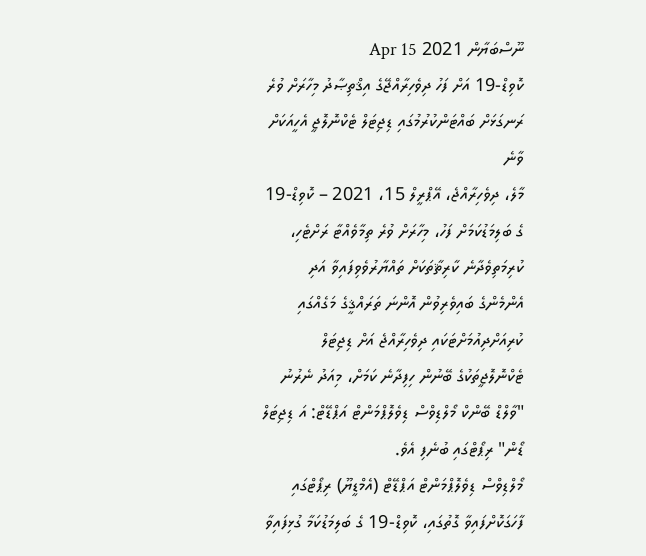ނޫސްބަޔާން 2021 Apr 15
ކޮވިޑް-19 އަށް ފަހު ދިވެހިރާއްޖޭގެ އިޤްތިޞާދު މިހާރަށް ވުރެ ރަނގަޅަށް ބައްޓަންކުރުމުގައި ޑިޖިޓަލް ޓެކްނޮލޮޖީ އެހީއަކަށް ވާނެ
މާލެ، ދިވެހިރާއްޖެ، އޭޕްރީލް 15، 2021 – ކޮވިޑް-19 ގެ ބަލިމަޑުކަމަށް ފަހު، މިހާރަށް ވުރެ ތިމާވެއްޓާ ރަށްޓެހި، ކުރިމަތިވެދާނެ ކާރިޘާތަކަށް ތައްޔާރުވެވިފައިވާ އަދި އެންމެންގެ ބައިވެރިވުން އޮންނަ ތަރައްޤީގެ މަގެއްގައި ކުރިއަށްދިއުމަށްޓަކައި ދިވެހިރާއްޖެ އަށް ޑިޖިޓަލް ޓެކްނޮލޮޖީތަކުގެ ބޭނުން ހިފިދާނެ ކަމަށް، މިއަދު ނެރުނު "ވާލްޑް ބޭންކް މޯލްޑިވްސް ޑިވެލޮޕްމަންޓް އަޕްޑޭޓް: އަ ޑިޖިޓަލް ޑޯން" ރިޕޯޓްގައި ބުނެފި އެވެ.
މޯލްޑިވްސް ޑިވެލޮޕްމަންޓް އަޕްޑޭޓް (އެމްޑީޔޫ) ރިޕޯޓްގައި ފާހަގަކޮށްފައިވާ ގޮތުގައި، ކޮވިޑް-19 ގެ ބަލިމަޑުކަމާ ގުޅިފައިވާ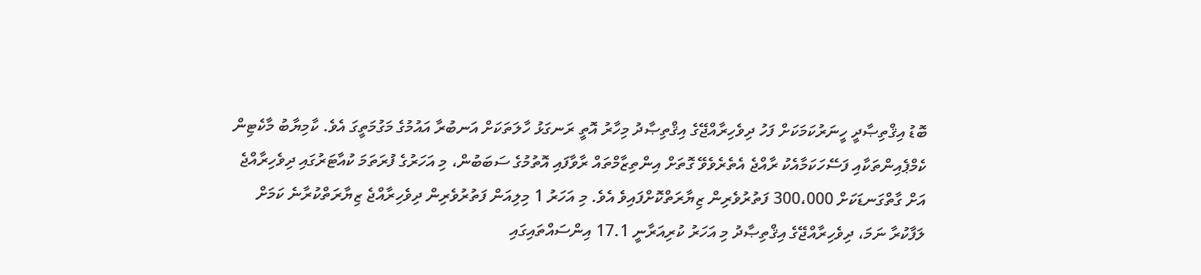ބޮޑު އިޤްތިޞާދީ ހީނަރުކަމަކަށް ފަހު ދިވެހިރާއްޖޭގެ އިޤްތިޞާދު މިހާރު އޮތީ ރަނގަޅު ހާލަތަކަށް އަނބުރާ އައުމުގެ މަގުމަތީގަ އެވެ. ކާމިޔާބު މާކެޓިން ކެމްޕެއިންތަކާއި ފަސޭހަކަމާއެކު ރާއްޖެ އެތެރެވެވޭ ގޮތަށް އިންތިޒާމްތައް ރާވާފައި އޮތުމުގެ ސަބަބުން، މި އަހަރުގެ ފުރަތަމަ ކުއާޓަރުގައި ދިވެހިރާއްޖެ އަށް ގާތްގަނޑަކަށް 300،000 ފަތުރުވެރިން ޒިޔާރަތްކޮށްފައިވެ އެވެ. މި އަހަރު 1 މިލިއަން ފަތުރުވެރިން ދިވެހިރާއްޖެ ޒިޔާރަތްކުރާނެ ކަމަށް ލަފާކުރާ ނަމަ، ދިވެހިރާއްޖޭގެ އިޤްތިޞާދު މި އަހަރު ކުރިއަރާނީ 17.1 އިންސައްތައިގައި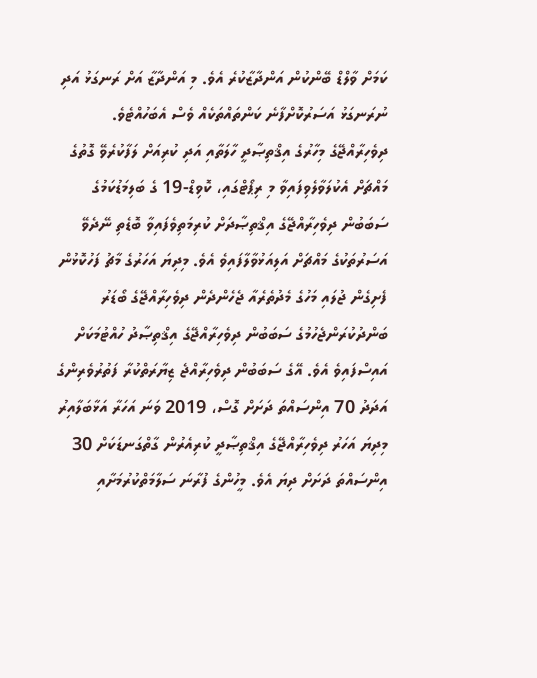ކަމަށް ވާލްޑް ބޭންކުން އަންދާޒާކުރެ އެވެ. މި އަންދާޒާ އަށް ރަނގަޅު އަދި ނުރަނގަޅު އަސަރުކޮށްފާނެ ކަންތައްތަކެއް ވެސް އެބަހުއްޓެވެ.
ދިވެހިރާއްޖޭގެ މިހާރުގެ އިޤްތިޞާދީ ހާލަތާއި އަދި ކުރިއަށް ލަފާކުރެވޭ ގޮތުގެ މައްޗަށް އެކުލަވާލެވިފައިވާ މި ރިޕޯޓްގައި، ކޮވިޑް-19 ގެ ބަލިމަޑުކަމުގެ ސަބަބުން ދިވެހިރާއްޖޭގެ އިޤްތިޞާދަށް ކުރިމަތިވެފައިވާ ބޮޑެތި ނޭދެވޭ އަސަރުތަކުގެ މައްޗަށް އަލިއަޅުވާލާފައިވެ އެވެ. މިދިޔަ އަހަރުގެ މާޗު ފަހުކޮޅުން ފެށިގެން ޖުލައި މަހުގެ މެދުތެރެއާ ޖެހެންދެން ދިވެހިރާއްޖޭގެ ބޯޑަރު ބަންދުކުރަންޖެހުމުގެ ސަބަބުން ދިވެހިރާއްޖޭގެ އިޤްތިޞާދު ހުއްޓުމަކަށް އައިސްފައިވެ އެވެ. އޭގެ ސަބަބުން ދިވެހިރާއްޖެ ޒިޔާރަތްކުރާ ފަތުރުވެރިންގެ އަދަދު 70 އިންސައްތަ ދަށަށް ގޮސް، 2019 ވަނަ އަހަރާ އަޅާބަލާއިރު މިދިޔަ އަހަރު ދިވެހިރާއްޖޭގެ އިޤްތިޞާދީ ކުރިއެރުން ގާތްގަނޑަކަށް 30 އިންސައްތަ ދަށަށް ދިޔަ އެވެ. މީހުންގެ ފުރާނަ ސަލާމަތްކުރުމަށާއި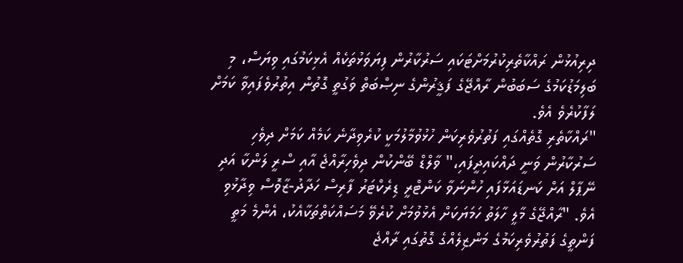ދިރިއުޅުން ރައްކާތެރިކުރުމަށްޓަކައި ސަރުކާރުން ފިޔަވަޅުތަކެއް އެޅިކަމުގައި ވިޔަސް، މި ބަލިމަޑުކަމުގެ ސަބަބުން ރާއްޖޭގެ ފަޤީރުންގެ ނިޞްބަތް ވަގުތީ ގޮތުން އިތުރުވެފައިވާ ކަމަށް ލަފާކުރެވެ އެވެ.
"ރައްކާތެރި ގޮތެއްގައި ފަތުރުވެރިކަން ހުޅުވުމާލުމަކީ ކުރެވިދާނެ ކަމެއް ކަމަށް ދިވެހި ސަރުކާރުން ވަނީ ދައްކައިދީފައި،" ވާލްޑް ބޭންކުން ދިވެހިރާއްޖެ އާއި ސްރީ ލަންކާ އަދި ނޭޕާލް އަށް ކަނޑައަޅާފައި ހުންނަވާ ކަންޓްރީ ޑިރެކްޓަރު ފާރިސް ހަދާދު-ޒާވޮސް ވިދާޅުވި އެވެ. "ރާއްޖޭގެ މާލީ ހާލަތު ހަމަޔަކަށް އެޅުވުމަށް ކުރެވޭ މަސައްކަތްތަކާއެކު، އެންމެ މަތީ ފަންތީގެ ފަތުރުވެރިކަމުގެ މަންޒިލެއްގެ ގޮތުގައި ރާއްޖެ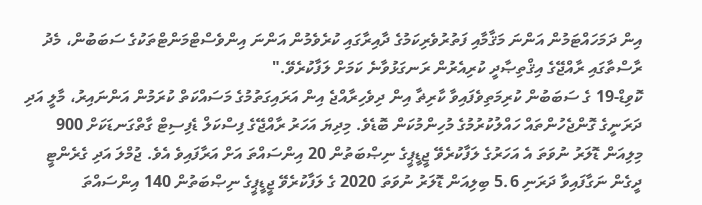އިން ދަމަހައްޓަމުން އަންނަ މަޤާމާއި ފަތުރުވެރިކަމުގެ ދާއިރާގައި ކުރެވެމުން އަންނަ އިންވެސްޓްމަންޓްތަކުގެ ސަބަބުން، މެދު ރާސްތާގައި ރާއްޖޭގެ އިޤްތިޞާދީ ކުރިއެރުން ރަނގަޅުވާނެ ކަމަށް ލަފާކުރެވޭ."
ކޮވިޑް-19 ގެ ސަބަބުން ކުރިމަތިވެފައިވާ ކާރިޡާ އިން ދިވެހިރާއްޖެ އިން އަރައިގަތުމުގެ މަސައްކަތް ކުރަމުން އަންނައިރު، މާލީ އަދި ދަރަނީގެ ގޮންޖެހުންތައް ހައްލުކުރުމުގެ މުހިންމުކަން ބޮޑެވެ. މިދިޔަ އަހަރު ރާއްޖޭގެ ފިސްކަލް ޑެފިސިޓް ގާތްގަނޑަކަށް 900 މިލިއަން ޑޮލަރު ނުވަތަ އެ އަހަރުގެ ލަފާކުރެވޭ ޖީޑީޕީގެ ނިޞްބަތުން 20 އިންސައްތަ އަށް އަރާފައިވެ އެވެ. ޖުމްލަ އަދި ގެރެންޓީ ދީގެން ނަގާފައިވާ ދަރަނި 5.6 ބިލިއަން ޑޮލަރު ނުވަތަ 2020 ގެ ލަފާކުރެވޭ ޖީޑީޕީގެ ނިޞްބަތުން 140 އިންސައްތަ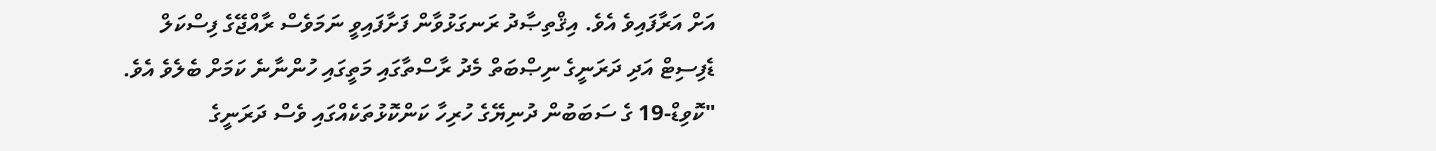އަށް އަރާފައިވެ އެވެ. އިޤްތިޞާދު ރަނގަޅުވާން ފަށާފައިވީ ނަމަވެސް ރާއްޖޭގެ ފިސްކަލް ޑެފިސިޓް އަދި ދަރަނީގެ ނިޞްބަތް މެދު ރާސްތާގައި މަތީގައި ހުންނާނެ ކަމަށް ބެލެވެ އެވެ.
"ކޮވިޑް-19 ގެ ސަބަބުން ދުނިޔޭގެ ހުރިހާ ކަންކޮޅުތަކެއްގައި ވެސް ދަރަނީގެ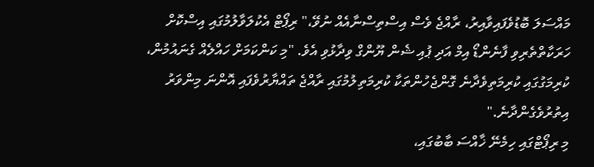މައްސަލަ ބޮޑުވެފައިވާއިރު، ރާއްޖެ ވެސް އިސްތިސްނާއެއް ނުވޭ،" ރިޕޯޓް އެކުލަވާލުމުގައި އިސްކޮށް ހަރަކާތްތެރިވި ފާނެންޑޯ އިމް އަދި ޕުއި ޝެން ޔޫންގް ވިދާޅުވި އެވެ. "މި ކަންކަމަށް ހައްލެއް ގެނައުމުން، ކުރިމަގުގައި ކުރިމަތިވެދާނެ ގޮންޖެހުންތަކާ ކުރިމަތިލުމުގައި ރާއްޖެ ތައްޔާރުވެފައި އޮންނަ މިންވަރު އިތުރުވެގެންދާނެ."
މި ރިޕޯޓްގައި ހިމެނޭ ޚާއްސަ ބާބުގައި،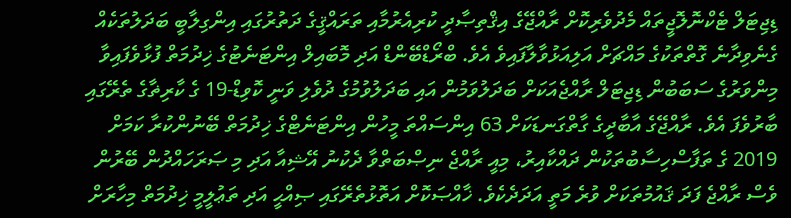ޑިޖިޓަލް ޓެކްނޮލޮޖީތައް މެދުވެރިކޮށް ރާއްޖޭގެ އިޤްތިޞާދީ ކުރިއެރުމާއި ތަރައްޤީގެ ދަތުރުގައި އިންގިލާބީ ބަދަލުތަކެއް ގެނެވިދާނެ ގޮތްތަކުގެ މައްޗަށް އަލިއަޅުވާލާފައިވެ އެވެ. ބްރޯޑްބޭންޑް އަދި މޮބައިލް އިންޓަނެޓުގެ ޚިދުމަތް ފުޅާވެފައިވާ މިންވަރުގެ ސަބަބުން ޑިޖިޓަލް ރާއްޖެއަކަށް ބަދަލުވަމުން އައި ބަދަލުވުމުގެ ދުވެލި ވަނީ ކޮވިޑް-19 ގެ ކާރިޡާގެ ތެރޭގައި ބާރުވެފަ އެވެ. ރާއްޖޭގެ އާބާދީގެ ގާތްގަނޑަކަށް 63 އިންސައްތަ މީހުން އިންޓަނެޓްގެ ޚިދުމަތް ބޭނުންކުރާ ކަމަށް 2019 ގެ ތަފާސްހިސާބުތަކުން ދައްކާއިރު، މިއީ ރާއްޖެ ނިޞްބަތްވާ ދެކުނު އޭޝިއާ އަދި މި ޞަރަހައްދުން ބޭރުން ވެސް ރާއްޖެ ފަދަ ޤައުމުތަކަށް ވުރެ މަތީ އަދަދެކެވެ. ޚާއްޞަކޮށް އަތޮޅުތެރޭގައި ޞިއްޙީ އަދި ތަޢުލީމީ ޚިދުމަތް މިހާރަށް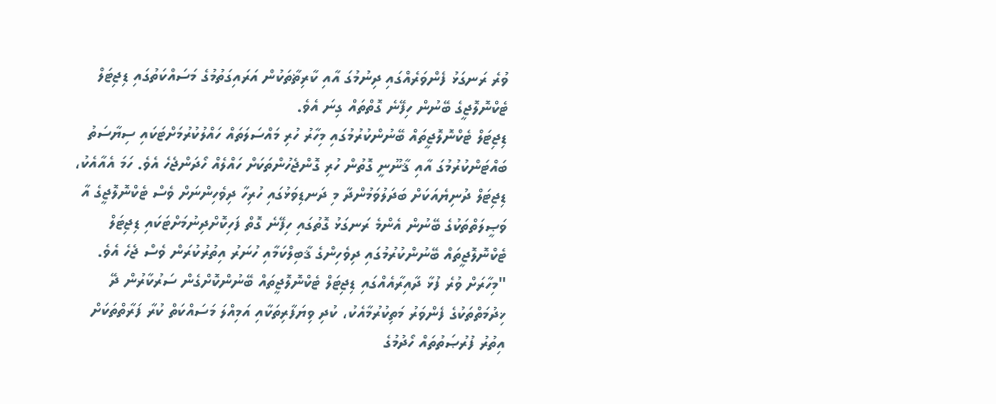ވުރެ ރަނގަޅު ފެންވަރެއްގައި ދިނުމުގަ އާއި ކާރިޡާތަކުން އަރައިގަތުމުގެ މަސައްކަތުގައި ޑިޖިޓަލް ޓެކްނޮލޮޖީގެ ބޭނުން ހިފޭނެ ގޮތްތައް ގިނަ އެވެ.
ޑިޖިޓަލް ޓެކްނޮލޮޖީތައް ބޭނުންކުރުމުގައި މިހާރު ހުރި މައްސަލަތައް ހައްލުކުރުމަށްޓަކައި ސިޔާސަތު ބައްޓަންކުރުމުގަ އާއި ޤާނޫނީ ގޮތުން ހުރި ގޮންޖެހުންތަކަށް ހައްލެއް ހޯދަންޖެހެ އެވެ. ހަމަ އެއާއެކު، ޑިޖިޓަލް ދުނިޔެއަކަށް ބަދަލުވަމުންދާ މި ދަނޑިވަޅުގައި ހުރިހާ ދިވެހިންނަށް ވެސް ޓެކްނޮލޮޖީގެ އާ ވަޞީލަތްތަކުގެ ބޭނުން އެންމެ ރަނގަޅު ގޮތުގައި ހިފޭނެ ގޮތް ފަހިކޮށްދިނުމަށްޓަކައި ޑިޖިޓަލް ޓެކްނޮލޮޖީތައް ބޭނުންކުރުމުގައި ދިވެހިންގެ ޤާބިލްކަމާއި ހުނަރު އިތުރުކުރަން ވެސް ޖެހެ އެވެ.
"މިހާރަށް ވުރެ ފުޅާ ދާއިރާއެއްގައި ޑިޖިޓަލް ޓެކްނޮލޮޖީތައް ބޭނުންކޮށްގެން ސަރުކާރުން ދޭ ޚިދުމަތްތަކުގެ ފެންވަރު މަތިކުރުމާއެކު، ކުދި ވިޔަފާރިތަކާއި އަމިއްލަ މަސައްކަތް ކުރާ ފަރާތްތަކަށް އިތުރު ފުރުޞަތުތައް ހޯދުމުގެ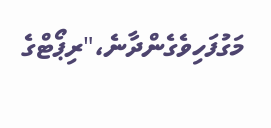މަގުފަހިވެގެންދާނެ،"ރިޕޯޓްގެ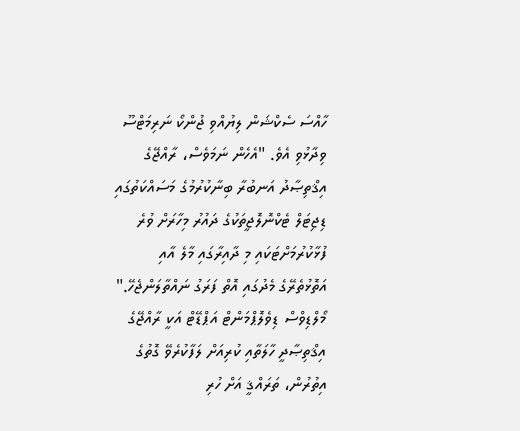ހާއްސަ ސެކްޝަން ލިޔުއްވި ޖުންކޯ ނަރިމަޓްސޫ ވިދާޅުވި އެވެ. "އެހެން ނަމަވެސް، ރާއްޖޭގެ އިޤްތިޞާދު އަނބުރާ ބިނާކުރުމުގެ މަސައްކަތުގައި ޑިޖިޓަލް ޓެކްނޮލޮޖީތަކުގެ ދައުރު މިހާރަށް ވުރެ ފުޅާކުރުމަށްޓަކައި މި ދާއިރާގައި މާލެ އާއި އަތޮޅުތެރޭގެ މެދުގައި އޮތް ފަރަގު ނައްތާލަންޖެހޭ."
މޯލްޑިވްސް ޑިވެލޮޕްމަންޓް އަޕްޑޭޓް އަކީ ރާއްޖޭގެ އިޤްތިޞާދީ ހާލަތާއި ކުރިއަށް ލަފާކުރެވޭ ގޮތުގެ އިތުރުން، ތަރައްޤީ އަށް ހުރި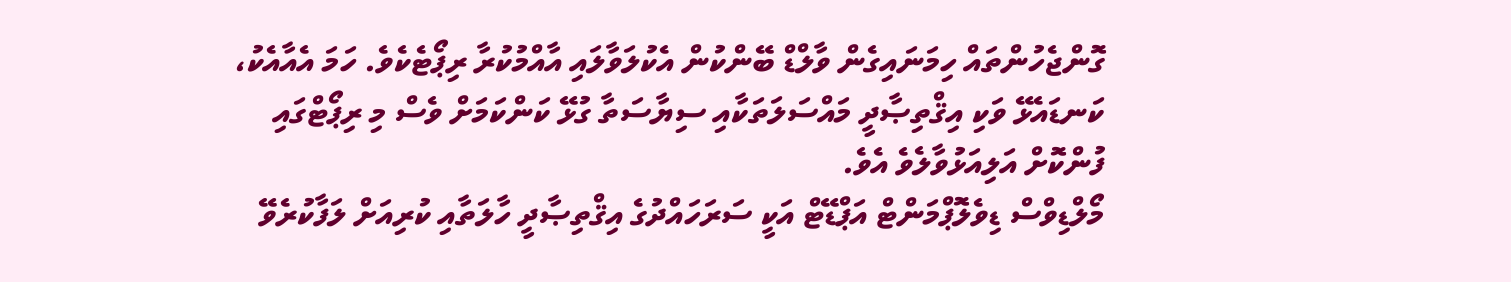ގޮންޖެހުންތައް ހިމަނައިގެން ވާލްޑް ބޭންކުން އެކުލަވާލައި އާއްމުކުރާ ރިޕޯޓެކެވެ. ހަމަ އެއާއެކު، ކަނޑައެޅޭ ވަކި އިޤްތިޞާދީ މައްސަލަތަކާއި ސިޔާސަތާ ގުޅޭ ކަންކަމަށް ވެސް މި ރިޕޯޓްގައި ފުންކޮށް އަލިއަޅުވާލެވެ އެވެ.
މޯލްޑިވްސް ޑިވެލޮޕްމަންޓް އަޕްޑޭޓް އަކީ ސަރަހައްދުގެ އިޤްތިޞާދީ ހާލަތާއި ކުރިއަށް ލަފާކުރެވޭ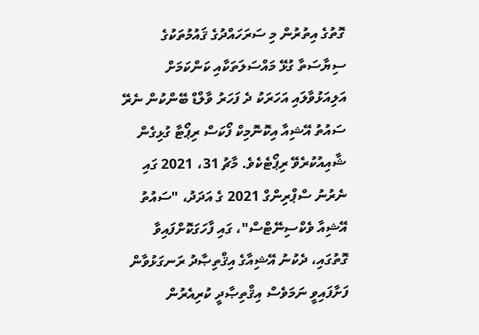ގޮތުގެ އިތުރުން މި ސަރަހައްދުގެ ޤައުމުތަކުގެ ސިޔާސަތާ ގުޅޭ މައްސަލަތަކާއި ކަންކަމަށް އަލިއަޅުވާލައި އަހަރަކު ދެ ފަހަރު ވާލްޑް ބޭންކުން ނެރޭ ސައުތު އޭޝިއާ އިކޮނޮމިކް ފޯކަސް ރިޕޯޓާ ގުޅިގެން ޝާއިއުކުރެވޭ ރިޕޯޓެކެވެ. މާޗު 31، 2021 ގައި ނެރުނު ސްޕްރިންގް 2021 ގެ އަދަދު، "ސައުތު އޭޝިއާ ވެކްސިނޭޓްސް"، ގައި ފާހަގަކޮށްފައިވާ ގޮތުގައި، ދެކުނު އޭޝިއާގެ އިޤްތިޞާދު ރަނގަޅުވާން ފަށާފައިވީ ނަމަވެސް އިޤްތިޞާދީ ކުރިއެރުން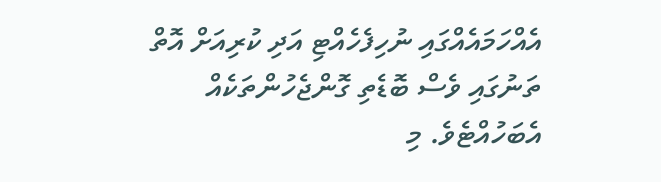އެއްހަމައެއްގައި ނުހިފެހެއްޓި އަދި ކުރިއަށް އޮތް ތަނުގައި ވެސް ބޮޑެތި ގޮންޖެހުންތަކެއް އެބަހުއްޓެވެ. މި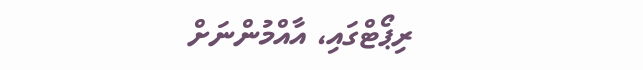ރިޕޯޓްގައި، އާއްމުންނަށް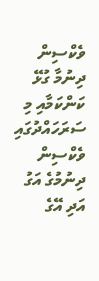ވެކްސިން ދިނުމާ ގުޅޭ ކަންކަމާއި މި ސަރަހައްދުގައި ވެކްސިން ދިނުމުގެ އަގު އަދި އޭގެ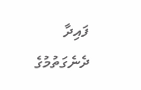ފައިދާ ދެނެގަތުމުގެ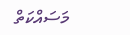މަސައްކަތް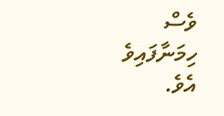ވެސް ހިމަނާފައިވެ އެވެ.